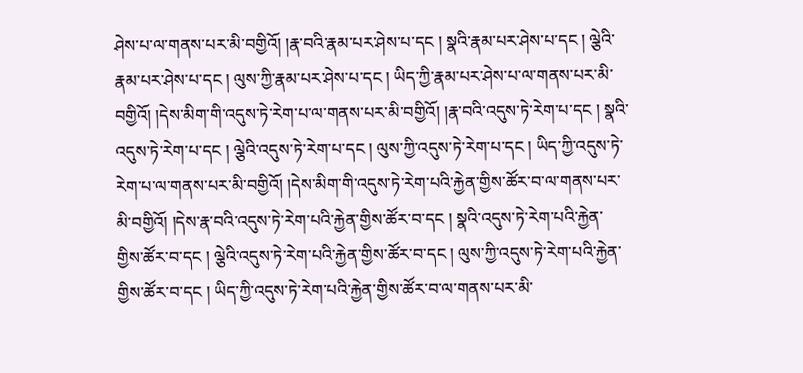ཤེས་པ་ལ་གནས་པར་མི་བགྱིའོ། །རྣ་བའི་རྣམ་པར་ཤེས་པ་དང ། སྣའི་རྣམ་པར་ཤེས་པ་དང ། ལྕེའི་རྣམ་པར་ཤེས་པ་དང ། ལུས་ཀྱི་རྣམ་པར་ཤེས་པ་དང ། ཡིད་ཀྱི་རྣམ་པར་ཤེས་པ་ལ་གནས་པར་མི་བགྱིའོ། །དེས་མིག་གི་འདུས་ཏེ་རེག་པ་ལ་གནས་པར་མི་བགྱིའོ། །རྣ་བའི་འདུས་ཏེ་རེག་པ་དང ། སྣའི་འདུས་ཏེ་རེག་པ་དང ། ལྕེའི་འདུས་ཏེ་རེག་པ་དང ། ལུས་ཀྱི་འདུས་ཏེ་རེག་པ་དང ། ཡིད་ཀྱི་འདུས་ཏེ་རེག་པ་ལ་གནས་པར་མི་བགྱིའོ། །དེས་མིག་གི་འདུས་ཏེ་རེག་པའི་རྐྱེན་གྱིས་ཚོར་བ་ལ་གནས་པར་མི་བགྱིའོ། །དེས་རྣ་བའི་འདུས་ཏེ་རེག་པའི་རྐྱེན་གྱིས་ཚོར་བ་དང ། སྣའི་འདུས་ཏེ་རེག་པའི་རྐྱེན་གྱིས་ཚོར་བ་དང ། ལྕེའི་འདུས་ཏེ་རེག་པའི་རྐྱེན་གྱིས་ཚོར་བ་དང ། ལུས་ཀྱི་འདུས་ཏེ་རེག་པའི་རྐྱེན་གྱིས་ཚོར་བ་དང ། ཡིད་ཀྱི་འདུས་ཏེ་རེག་པའི་རྐྱེན་གྱིས་ཚོར་བ་ལ་གནས་པར་མི་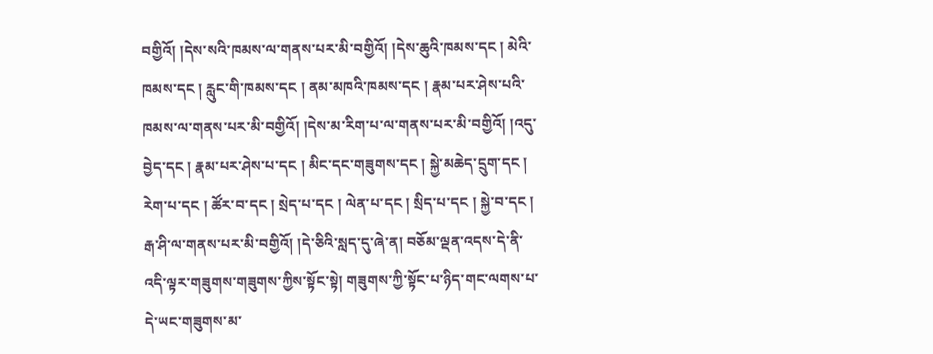བགྱིའོ། །དེས་སའི་ཁམས་ལ་གནས་པར་མི་བགྱིའོ། །དེས་ཆུའི་ཁམས་དང ། མེའི་ཁམས་དང ། རླུང་གི་ཁམས་དང ། ནམ་མཁའི་ཁམས་དང ། རྣམ་པར་ཤེས་པའི་ཁམས་ལ་གནས་པར་མི་བགྱིའོ། །དེས་མ་རིག་པ་ལ་གནས་པར་མི་བགྱིའོ། །འདུ་བྱེད་དང ། རྣམ་པར་ཤེས་པ་དང ། མིང་དང་གཟུགས་དང ། སྐྱེ་མཆེད་དྲུག་དང ། རེག་པ་དང ། ཚོར་བ་དང ། སྲེད་པ་དང ། ལེན་པ་དང ། སྲིད་པ་དང ། སྐྱེ་བ་དང ། རྒ་ཤི་ལ་གནས་པར་མི་བགྱིའོ། །དེ་ཅིའི་སླད་དུ་ཞེ་ན། བཅོམ་ལྡན་འདས་དེ་ནི་འདི་ལྟར་གཟུགས་གཟུགས་ཀྱིས་སྟོང་སྟེ། གཟུགས་ཀྱི་སྟོང་པ་ཉིད་གང་ལགས་པ་དེ་ཡང་གཟུགས་མ་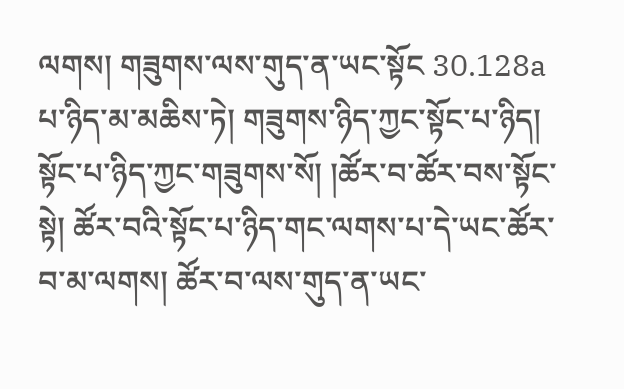ལགས། གཟུགས་ལས་གུད་ན་ཡང་སྟོང 30.128a པ་ཉིད་མ་མཆིས་ཏེ། གཟུགས་ཉིད་ཀྱང་སྟོང་པ་ཉིད། སྟོང་པ་ཉིད་ཀྱང་གཟུགས་སོ། །ཚོར་བ་ཚོར་བས་སྟོང་སྟེ། ཚོར་བའི་སྟོང་པ་ཉིད་གང་ལགས་པ་དེ་ཡང་ཚོར་བ་མ་ལགས། ཚོར་བ་ལས་གུད་ན་ཡང་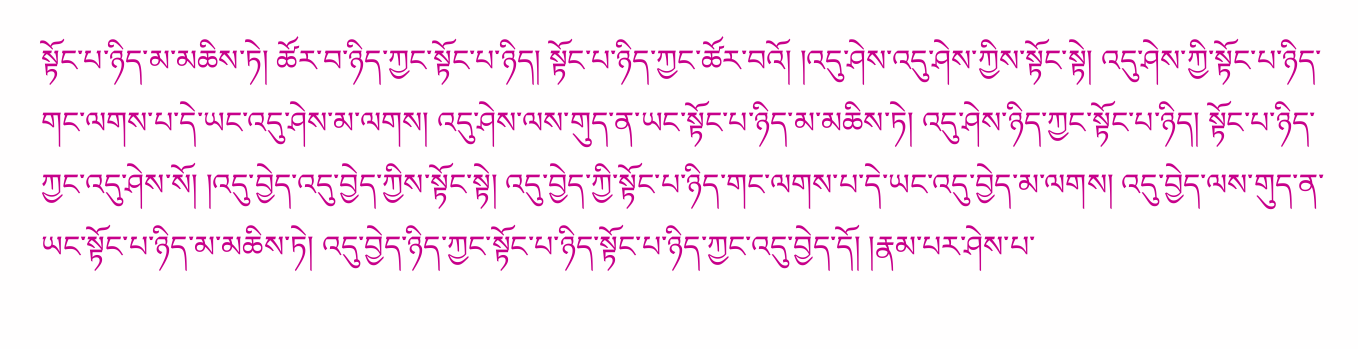སྟོང་པ་ཉིད་མ་མཆིས་ཏེ། ཚོར་བ་ཉིད་ཀྱང་སྟོང་པ་ཉིད། སྟོང་པ་ཉིད་ཀྱང་ཚོར་བའོ། །འདུ་ཤེས་འདུ་ཤེས་ཀྱིས་སྟོང་སྟེ། འདུ་ཤེས་ཀྱི་སྟོང་པ་ཉིད་གང་ལགས་པ་དེ་ཡང་འདུ་ཤེས་མ་ལགས། འདུ་ཤེས་ལས་གུད་ན་ཡང་སྟོང་པ་ཉིད་མ་མཆིས་ཏེ། འདུ་ཤེས་ཉིད་ཀྱང་སྟོང་པ་ཉིད། སྟོང་པ་ཉིད་ཀྱང་འདུ་ཤེས་སོ། །འདུ་བྱེད་འདུ་བྱེད་ཀྱིས་སྟོང་སྟེ། འདུ་བྱེད་ཀྱི་སྟོང་པ་ཉིད་གང་ལགས་པ་དེ་ཡང་འདུ་བྱེད་མ་ལགས། འདུ་བྱེད་ལས་གུད་ན་ཡང་སྟོང་པ་ཉིད་མ་མཆིས་ཏེ། འདུ་བྱེད་ཉིད་ཀྱང་སྟོང་པ་ཉིད་སྟོང་པ་ཉིད་ཀྱང་འདུ་བྱེད་དོ། །རྣམ་པར་ཤེས་པ་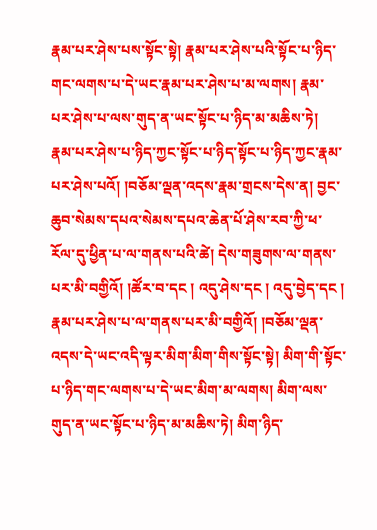རྣམ་པར་ཤེས་པས་སྟོང་སྟེ། རྣམ་པར་ཤེས་པའི་སྟོང་པ་ཉིད་གང་ལགས་པ་དེ་ཡང་རྣམ་པར་ཤེས་པ་མ་ལགས། རྣམ་པར་ཤེས་པ་ལས་གུད་ན་ཡང་སྟོང་པ་ཉིད་མ་མཆིས་ཏེ། རྣམ་པར་ཤེས་པ་ཉིད་ཀྱང་སྟོང་པ་ཉིད་སྟོང་པ་ཉིད་ཀྱང་རྣམ་པར་ཤེས་པའོ། །བཅོམ་ལྡན་འདས་རྣམ་གྲངས་དེས་ན། བྱང་ཆུབ་སེམས་དཔའ་སེམས་དཔའ་ཆེན་པོ་ཤེས་རབ་ཀྱི་ཕ་རོལ་དུ་ཕྱིན་པ་ལ་གནས་པའི་ཚེ། དེས་གཟུགས་ལ་གནས་པར་མི་བགྱིའོ། །ཚོར་བ་དང ། འདུ་ཤེས་དང ། འདུ་བྱེད་དང ། རྣམ་པར་ཤེས་པ་ལ་གནས་པར་མི་བགྱིའོ། །བཅོམ་ལྡན་འདས་དེ་ཡང་འདི་ལྟར་མིག་མིག་གིས་སྟོང་སྟེ། མིག་གི་སྟོང་པ་ཉིད་གང་ལགས་པ་དེ་ཡང་མིག་མ་ལགས། མིག་ལས་གུད་ན་ཡང་སྟོང་པ་ཉིད་མ་མཆིས་ཏེ། མིག་ཉིད་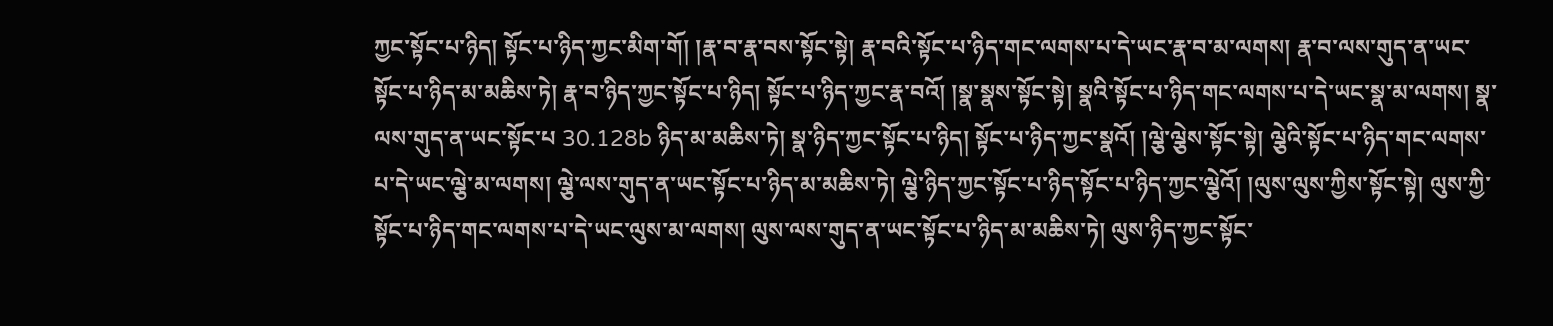ཀྱང་སྟོང་པ་ཉིད། སྟོང་པ་ཉིད་ཀྱང་མིག་གོ། །རྣ་བ་རྣ་བས་སྟོང་སྟེ། རྣ་བའི་སྟོང་པ་ཉིད་གང་ལགས་པ་དེ་ཡང་རྣ་བ་མ་ལགས། རྣ་བ་ལས་གུད་ན་ཡང་སྟོང་པ་ཉིད་མ་མཆིས་ཏེ། རྣ་བ་ཉིད་ཀྱང་སྟོང་པ་ཉིད། སྟོང་པ་ཉིད་ཀྱང་རྣ་བའོ། །སྣ་སྣས་སྟོང་སྟེ། སྣའི་སྟོང་པ་ཉིད་གང་ལགས་པ་དེ་ཡང་སྣ་མ་ལགས། སྣ་ལས་གུད་ན་ཡང་སྟོང་པ 30.128b ཉིད་མ་མཆིས་ཏེ། སྣ་ཉིད་ཀྱང་སྟོང་པ་ཉིད། སྟོང་པ་ཉིད་ཀྱང་སྣའོ། །ལྕེ་ལྕེས་སྟོང་སྟེ། ལྕེའི་སྟོང་པ་ཉིད་གང་ལགས་པ་དེ་ཡང་ལྕེ་མ་ལགས། ལྕེ་ལས་གུད་ན་ཡང་སྟོང་པ་ཉིད་མ་མཆིས་ཏེ། ལྕེ་ཉིད་ཀྱང་སྟོང་པ་ཉིད་སྟོང་པ་ཉིད་ཀྱང་ལྕེའོ། །ལུས་ལུས་ཀྱིས་སྟོང་སྟེ། ལུས་ཀྱི་སྟོང་པ་ཉིད་གང་ལགས་པ་དེ་ཡང་ལུས་མ་ལགས། ལུས་ལས་གུད་ན་ཡང་སྟོང་པ་ཉིད་མ་མཆིས་ཏེ། ལུས་ཉིད་ཀྱང་སྟོང་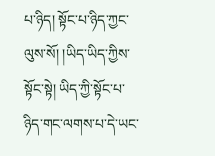པ་ཉིད། སྟོང་པ་ཉིད་ཀྱང་ལུས་སོ། །ཡིད་ཡིད་ཀྱིས་སྟོང་སྟེ། ཡིད་ཀྱི་སྟོང་པ་ཉིད་གང་ལགས་པ་དེ་ཡང་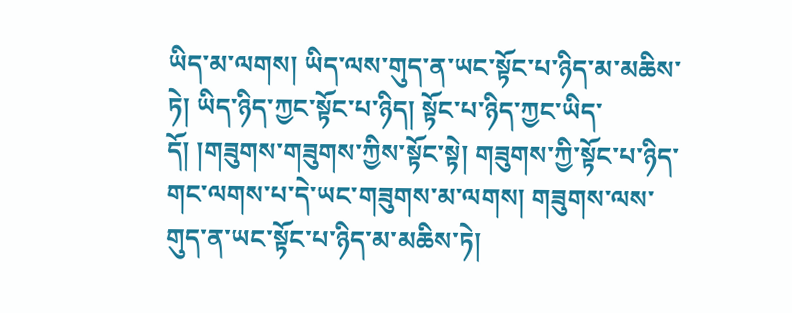ཡིད་མ་ལགས། ཡིད་ལས་གུད་ན་ཡང་སྟོང་པ་ཉིད་མ་མཆིས་ཏེ། ཡིད་ཉིད་ཀྱང་སྟོང་པ་ཉིད། སྟོང་པ་ཉིད་ཀྱང་ཡིད་དོ། །གཟུགས་གཟུགས་ཀྱིས་སྟོང་སྟེ། གཟུགས་ཀྱི་སྟོང་པ་ཉིད་གང་ལགས་པ་དེ་ཡང་གཟུགས་མ་ལགས། གཟུགས་ལས་གུད་ན་ཡང་སྟོང་པ་ཉིད་མ་མཆིས་ཏེ།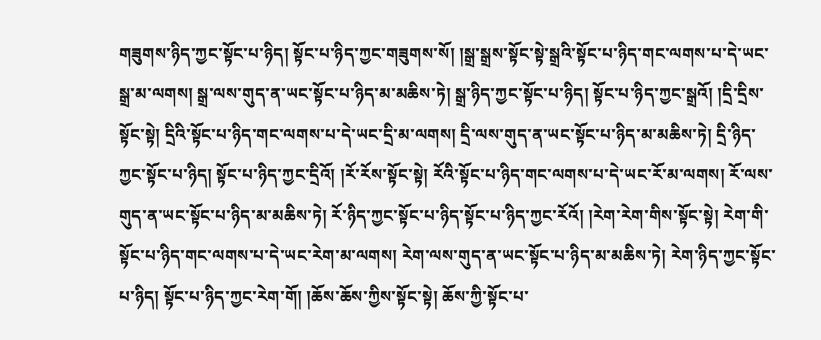གཟུགས་ཉིད་ཀྱང་སྟོང་པ་ཉིད། སྟོང་པ་ཉིད་ཀྱང་གཟུགས་སོ། །སྒྲ་སྒྲས་སྟོང་སྟེ་སྒྲའི་སྟོང་པ་ཉིད་གང་ལགས་པ་དེ་ཡང་སྒྲ་མ་ལགས། སྒྲ་ལས་གུད་ན་ཡང་སྟོང་པ་ཉིད་མ་མཆིས་ཏེ། སྒྲ་ཉིད་ཀྱང་སྟོང་པ་ཉིད། སྟོང་པ་ཉིད་ཀྱང་སྒྲའོ། །དྲི་དྲིས་སྟོང་སྟེ། དྲིའི་སྟོང་པ་ཉིད་གང་ལགས་པ་དེ་ཡང་དྲི་མ་ལགས། དྲི་ལས་གུད་ན་ཡང་སྟོང་པ་ཉིད་མ་མཆིས་ཏེ། དྲི་ཉིད་ཀྱང་སྟོང་པ་ཉིད། སྟོང་པ་ཉིད་ཀྱང་དྲིའོ། །རོ་རོས་སྟོང་སྟེ། རོའི་སྟོང་པ་ཉིད་གང་ལགས་པ་དེ་ཡང་རོ་མ་ལགས། རོ་ལས་གུད་ན་ཡང་སྟོང་པ་ཉིད་མ་མཆིས་ཏེ། རོ་ཉིད་ཀྱང་སྟོང་པ་ཉིད་སྟོང་པ་ཉིད་ཀྱང་རོའོ། །རེག་རེག་གིས་སྟོང་སྟེ། རེག་གི་སྟོང་པ་ཉིད་གང་ལགས་པ་དེ་ཡང་རེག་མ་ལགས། རེག་ལས་གུད་ན་ཡང་སྟོང་པ་ཉིད་མ་མཆིས་ཏེ། རེག་ཉིད་ཀྱང་སྟོང་པ་ཉིད། སྟོང་པ་ཉིད་ཀྱང་རེག་གོ། །ཆོས་ཆོས་ཀྱིས་སྟོང་སྟེ། ཆོས་ཀྱི་སྟོང་པ་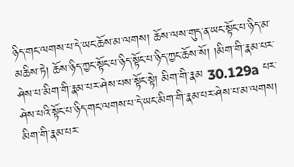ཉིད་གང་ལགས་པ་དེ་ཡང་ཆོས་མ་ལགས། ཆོས་ལས་གུད་ན་ཡང་སྟོང་པ་ཉིད་མ་མཆིས་ཏེ། ཆོས་ཉིད་ཀྱང་སྟོང་པ་ཉིད་སྟོང་པ་ཉིད་ཀྱང་ཆོས་སོ། །མིག་གི་རྣམ་པར་ཤེས་པ་མིག་གི་རྣམ་པར་ཤེས་པས་སྟོང་སྟེ། མིག་གི་རྣམ 30.129a པར་ཤེས་པའི་སྟོང་པ་ཉིད་གང་ལགས་པ་དེ་ཡང་མིག་གི་རྣམ་པར་ཤེས་པ་མ་ལགས། མིག་གི་རྣམ་པར་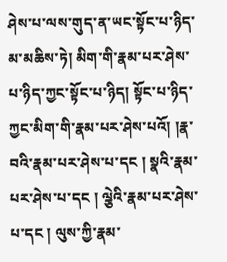ཤེས་པ་ལས་གུད་ན་ཡང་སྟོང་པ་ཉིད་མ་མཆིས་ཏེ། མིག་གི་རྣམ་པར་ཤེས་པ་ཉིད་ཀྱང་སྟོང་པ་ཉིད། སྟོང་པ་ཉིད་ཀྱང་མིག་གི་རྣམ་པར་ཤེས་པའོ། །རྣ་བའི་རྣམ་པར་ཤེས་པ་དང ། སྣའི་རྣམ་པར་ཤེས་པ་དང ། ལྕེའི་རྣམ་པར་ཤེས་པ་དང ། ལུས་ཀྱི་རྣམ་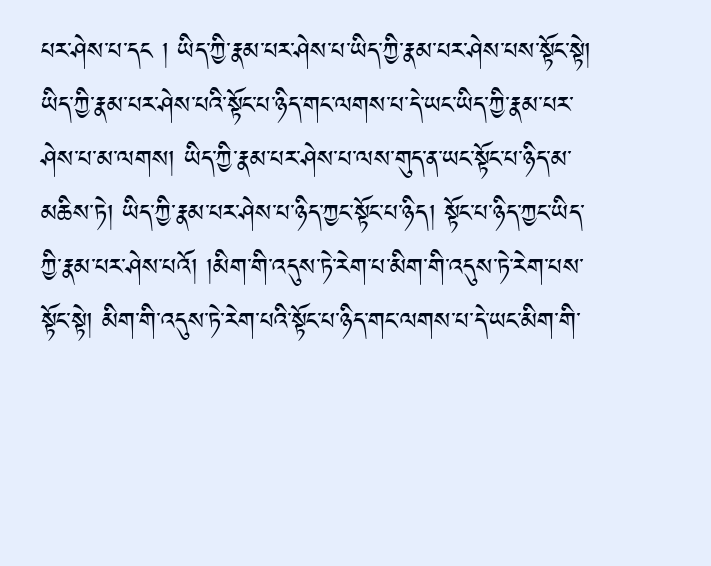པར་ཤེས་པ་དང ། ཡིད་ཀྱི་རྣམ་པར་ཤེས་པ་ཡིད་ཀྱི་རྣམ་པར་ཤེས་པས་སྟོང་སྟེ། ཡིད་ཀྱི་རྣམ་པར་ཤེས་པའི་སྟོང་པ་ཉིད་གང་ལགས་པ་དེ་ཡང་ཡིད་ཀྱི་རྣམ་པར་ཤེས་པ་མ་ལགས། ཡིད་ཀྱི་རྣམ་པར་ཤེས་པ་ལས་གུད་ན་ཡང་སྟོང་པ་ཉིད་མ་མཆིས་ཏེ། ཡིད་ཀྱི་རྣམ་པར་ཤེས་པ་ཉིད་ཀྱང་སྟོང་པ་ཉིད། སྟོང་པ་ཉིད་ཀྱང་ཡིད་ཀྱི་རྣམ་པར་ཤེས་པའོ། །མིག་གི་འདུས་ཏེ་རེག་པ་མིག་གི་འདུས་ཏེ་རེག་པས་སྟོང་སྟེ། མིག་གི་འདུས་ཏེ་རེག་པའི་སྟོང་པ་ཉིད་གང་ལགས་པ་དེ་ཡང་མིག་གི་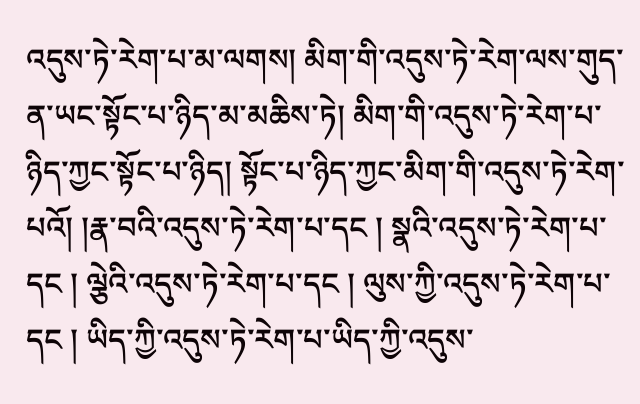འདུས་ཏེ་རེག་པ་མ་ལགས། མིག་གི་འདུས་ཏེ་རེག་ལས་གུད་ན་ཡང་སྟོང་པ་ཉིད་མ་མཆིས་ཏེ། མིག་གི་འདུས་ཏེ་རེག་པ་ཉིད་ཀྱང་སྟོང་པ་ཉིད། སྟོང་པ་ཉིད་ཀྱང་མིག་གི་འདུས་ཏེ་རེག་པའོ། །རྣ་བའི་འདུས་ཏེ་རེག་པ་དང ། སྣའི་འདུས་ཏེ་རེག་པ་དང ། ལྕེའི་འདུས་ཏེ་རེག་པ་དང ། ལུས་ཀྱི་འདུས་ཏེ་རེག་པ་དང ། ཡིད་ཀྱི་འདུས་ཏེ་རེག་པ་ཡིད་ཀྱི་འདུས་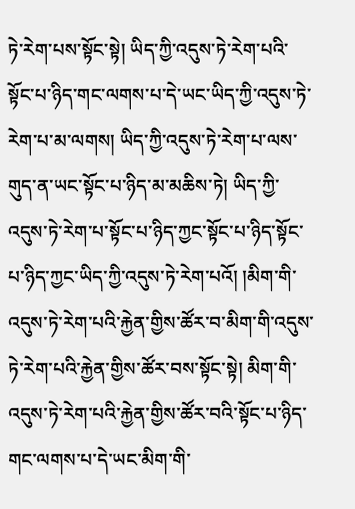ཏེ་རེག་པས་སྟོང་སྟེ། ཡིད་ཀྱི་འདུས་ཏེ་རེག་པའི་སྟོང་པ་ཉིད་གང་ལགས་པ་དེ་ཡང་ཡིད་ཀྱི་འདུས་ཏེ་རེག་པ་མ་ལགས། ཡིད་ཀྱི་འདུས་ཏེ་རེག་པ་ལས་གུད་ན་ཡང་སྟོང་པ་ཉིད་མ་མཆིས་ཏེ། ཡིད་ཀྱི་འདུས་ཏེ་རེག་པ་སྟོང་པ་ཉིད་ཀྱང་སྟོང་པ་ཉིད་སྟོང་པ་ཉིད་ཀྱང་ཡིད་ཀྱི་འདུས་ཏེ་རེག་པའོ། །མིག་གི་འདུས་ཏེ་རེག་པའི་རྐྱེན་གྱིས་ཚོར་བ་མིག་གི་འདུས་ཏེ་རེག་པའི་རྐྱེན་གྱིས་ཚོར་བས་སྟོང་སྟེ། མིག་གི་འདུས་ཏེ་རེག་པའི་རྐྱེན་གྱིས་ཚོར་བའི་སྟོང་པ་ཉིད་གང་ལགས་པ་དེ་ཡང་མིག་གི་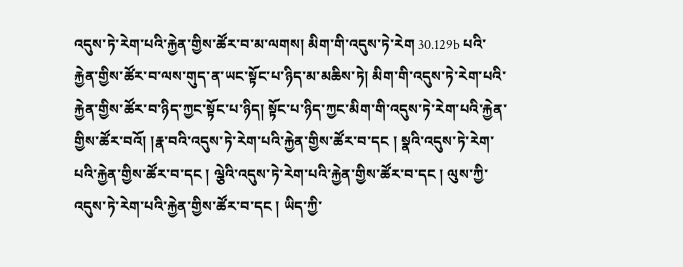འདུས་ཏེ་རེག་པའི་རྐྱེན་གྱིས་ཚོར་བ་མ་ལགས། མིག་གི་འདུས་ཏེ་རེག 30.129b པའི་རྐྱེན་གྱིས་ཚོར་བ་ལས་གུད་ན་ཡང་སྟོང་པ་ཉིད་མ་མཆིས་ཏེ། མིག་གི་འདུས་ཏེ་རེག་པའི་རྐྱེན་གྱིས་ཚོར་བ་ཉིད་ཀྱང་སྟོང་པ་ཉིད། སྟོང་པ་ཉིད་ཀྱང་མིག་གི་འདུས་ཏེ་རེག་པའི་རྐྱེན་གྱིས་ཚོར་བའོ། །རྣ་བའི་འདུས་ཏེ་རེག་པའི་རྐྱེན་གྱིས་ཚོར་བ་དང ། སྣའི་འདུས་ཏེ་རེག་པའི་རྐྱེན་གྱིས་ཚོར་བ་དང ། ལྕེའི་འདུས་ཏེ་རེག་པའི་རྐྱེན་གྱིས་ཚོར་བ་དང ། ལུས་ཀྱི་འདུས་ཏེ་རེག་པའི་རྐྱེན་གྱིས་ཚོར་བ་དང ། ཡིད་ཀྱི་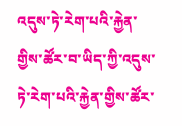འདུས་ཏེ་རེག་པའི་རྐྱེན་གྱིས་ཚོར་བ་ཡིད་ཀྱི་འདུས་ཏེ་རེག་པའི་རྐྱེན་གྱིས་ཚོར་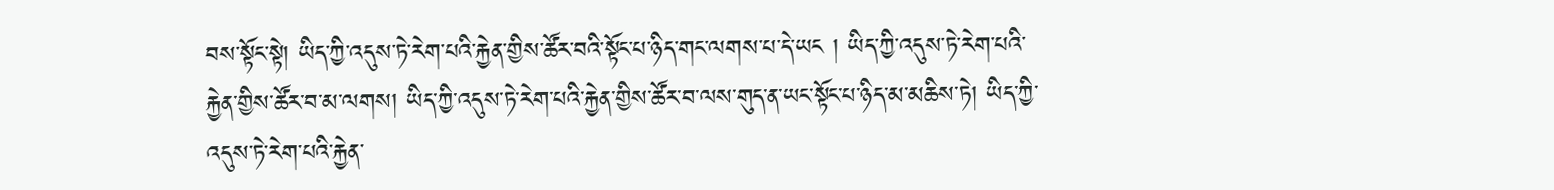བས་སྟོང་སྟེ། ཡིད་ཀྱི་འདུས་ཏེ་རེག་པའི་རྐྱེན་གྱིས་ཚོར་བའི་སྟོང་པ་ཉིད་གང་ལགས་པ་དེ་ཡང ། ཡིད་ཀྱི་འདུས་ཏེ་རེག་པའི་རྐྱེན་གྱིས་ཚོར་བ་མ་ལགས། ཡིད་ཀྱི་འདུས་ཏེ་རེག་པའི་རྐྱེན་གྱིས་ཚོར་བ་ལས་གུད་ན་ཡང་སྟོང་པ་ཉིད་མ་མཆིས་ཏེ། ཡིད་ཀྱི་འདུས་ཏེ་རེག་པའི་རྐྱེན་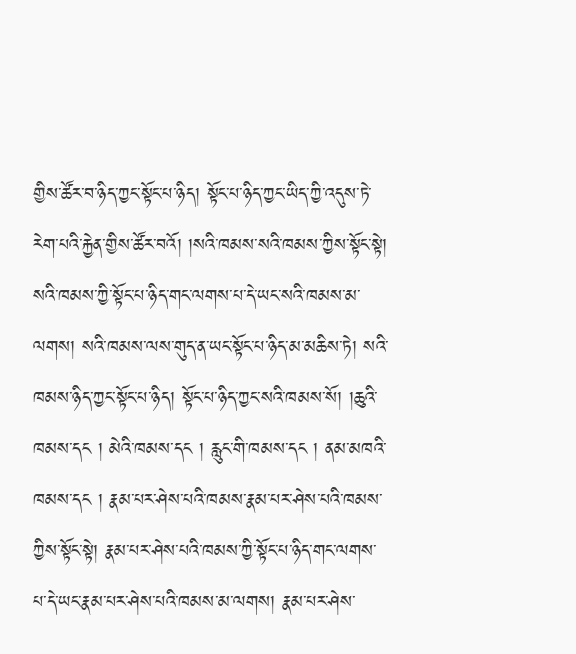གྱིས་ཚོར་བ་ཉིད་ཀྱང་སྟོང་པ་ཉིད། སྟོང་པ་ཉིད་ཀྱང་ཡིད་ཀྱི་འདུས་ཏེ་རེག་པའི་རྐྱེན་གྱིས་ཚོར་བའོ། །སའི་ཁམས་སའི་ཁམས་ཀྱིས་སྟོང་སྟེ། སའི་ཁམས་ཀྱི་སྟོང་པ་ཉིད་གང་ལགས་པ་དེ་ཡང་སའི་ཁམས་མ་ལགས། སའི་ཁམས་ལས་གུད་ན་ཡང་སྟོང་པ་ཉིད་མ་མཆིས་ཏེ། སའི་ཁམས་ཉིད་ཀྱང་སྟོང་པ་ཉིད། སྟོང་པ་ཉིད་ཀྱང་སའི་ཁམས་སོ། །ཆུའི་ཁམས་དང ། མེའི་ཁམས་དང ། རླུང་གི་ཁམས་དང ། ནམ་མཁའི་ཁམས་དང ། རྣམ་པར་ཤེས་པའི་ཁམས་རྣམ་པར་ཤེས་པའི་ཁམས་ཀྱིས་སྟོང་སྟེ། རྣམ་པར་ཤེས་པའི་ཁམས་ཀྱི་སྟོང་པ་ཉིད་གང་ལགས་པ་དེ་ཡང་རྣམ་པར་ཤེས་པའི་ཁམས་མ་ལགས། རྣམ་པར་ཤེས་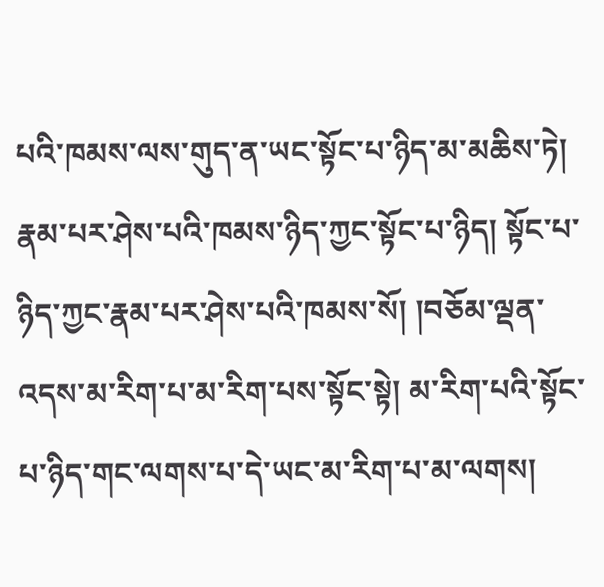པའི་ཁམས་ལས་གུད་ན་ཡང་སྟོང་པ་ཉིད་མ་མཆིས་ཏེ། རྣམ་པར་ཤེས་པའི་ཁམས་ཉིད་ཀྱང་སྟོང་པ་ཉིད། སྟོང་པ་ཉིད་ཀྱང་རྣམ་པར་ཤེས་པའི་ཁམས་སོ། །བཅོམ་ལྡན་འདས་མ་རིག་པ་མ་རིག་པས་སྟོང་སྟེ། མ་རིག་པའི་སྟོང་པ་ཉིད་གང་ལགས་པ་དེ་ཡང་མ་རིག་པ་མ་ལགས།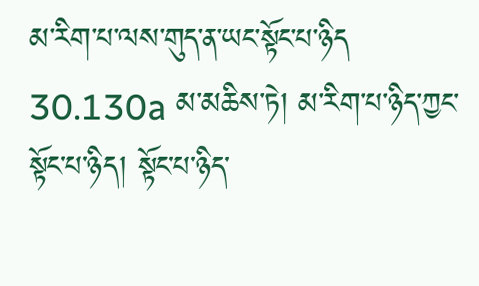མ་རིག་པ་ལས་གུད་ན་ཡང་སྟོང་པ་ཉིད 30.130a མ་མཆིས་ཏེ། མ་རིག་པ་ཉིད་ཀྱང་སྟོང་པ་ཉིད། སྟོང་པ་ཉིད་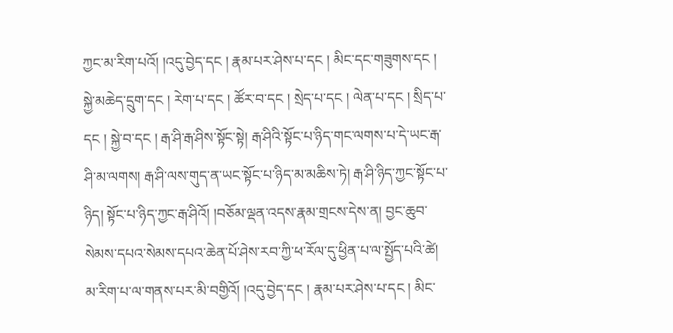ཀྱང་མ་རིག་པའོ། །འདུ་བྱེད་དང ། རྣམ་པར་ཤེས་པ་དང ། མིང་དང་གཟུགས་དང ། སྐྱེ་མཆེད་དྲུག་དང ། རེག་པ་དང ། ཚོར་བ་དང ། སྲེད་པ་དང ། ལེན་པ་དང ། སྲིད་པ་དང ། སྐྱེ་བ་དང ། རྒ་ཤི་རྒ་ཤིས་སྟོང་སྟེ། རྒ་ཤིའི་སྟོང་པ་ཉིད་གང་ལགས་པ་དེ་ཡང་རྒ་ཤི་མ་ལགས། རྒ་ཤི་ལས་གུད་ན་ཡང་སྟོང་པ་ཉིད་མ་མཆིས་ཏེ། རྒ་ཤི་ཉིད་ཀྱང་སྟོང་པ་ཉིད། སྟོང་པ་ཉིད་ཀྱང་རྒ་ཤིའོ། །བཅོམ་ལྡན་འདས་རྣམ་གྲངས་དེས་ན། བྱང་ཆུབ་སེམས་དཔའ་སེམས་དཔའ་ཆེན་པོ་ཤེས་རབ་ཀྱི་ཕ་རོལ་དུ་ཕྱིན་པ་ལ་སྤྱོད་པའི་ཚེ། མ་རིག་པ་ལ་གནས་པར་མི་བགྱིའོ། །འདུ་བྱེད་དང ། རྣམ་པར་ཤེས་པ་དང ། མིང་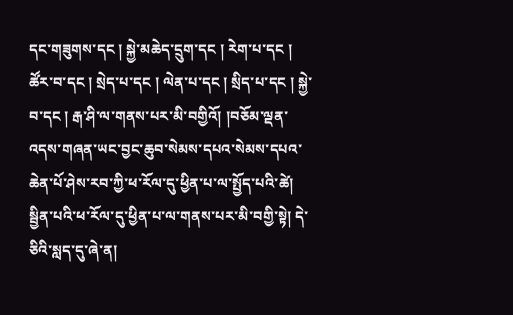དང་གཟུགས་དང ། སྐྱེ་མཆེད་དྲུག་དང ། རེག་པ་དང ། ཚོར་བ་དང ། སྲེད་པ་དང ། ལེན་པ་དང ། སྲིད་པ་དང ། སྐྱེ་བ་དང ། རྒ་ཤི་ལ་གནས་པར་མི་བགྱིའོ། །བཅོམ་ལྡན་འདས་གཞན་ཡང་བྱང་ཆུབ་སེམས་དཔའ་སེམས་དཔའ་ཆེན་པོ་ཤེས་རབ་ཀྱི་ཕ་རོལ་དུ་ཕྱིན་པ་ལ་སྤྱོད་པའི་ཚེ། སྦྱིན་པའི་ཕ་རོལ་དུ་ཕྱིན་པ་ལ་གནས་པར་མི་བགྱི་སྟེ། དེ་ཅིའི་སླད་དུ་ཞེ་ན།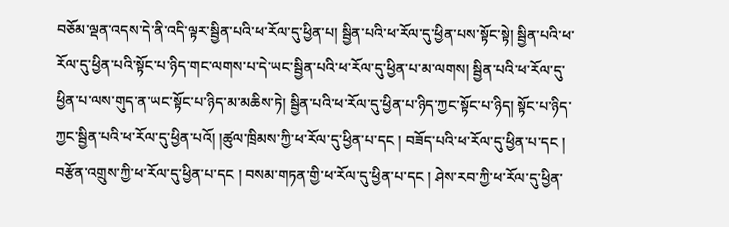བཅོམ་ལྡན་འདས་དེ་ནི་འདི་ལྟར་སྦྱིན་པའི་ཕ་རོལ་དུ་ཕྱིན་པ། སྦྱིན་པའི་ཕ་རོལ་དུ་ཕྱིན་པས་སྟོང་སྟེ། སྦྱིན་པའི་ཕ་རོལ་དུ་ཕྱིན་པའི་སྟོང་པ་ཉིད་གང་ལགས་པ་དེ་ཡང་སྦྱིན་པའི་ཕ་རོལ་དུ་ཕྱིན་པ་མ་ལགས། སྦྱིན་པའི་ཕ་རོལ་དུ་ཕྱིན་པ་ལས་གུད་ན་ཡང་སྟོང་པ་ཉིད་མ་མཆིས་ཏེ། སྦྱིན་པའི་ཕ་རོལ་དུ་ཕྱིན་པ་ཉིད་ཀྱང་སྟོང་པ་ཉིད། སྟོང་པ་ཉིད་ཀྱང་སྦྱིན་པའི་ཕ་རོལ་དུ་ཕྱིན་པའོ། །ཚུལ་ཁྲིམས་ཀྱི་ཕ་རོལ་དུ་ཕྱིན་པ་དང ། བཟོད་པའི་ཕ་རོལ་དུ་ཕྱིན་པ་དང ། བརྩོན་འགྲུས་ཀྱི་ཕ་རོལ་དུ་ཕྱིན་པ་དང ། བསམ་གཏན་གྱི་ཕ་རོལ་དུ་ཕྱིན་པ་དང ། ཤེས་རབ་ཀྱི་ཕ་རོལ་དུ་ཕྱིན་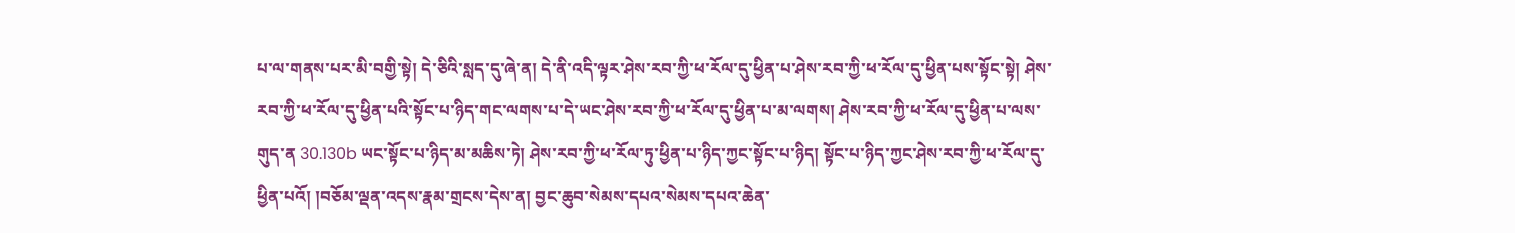པ་ལ་གནས་པར་མི་བགྱི་སྟེ། དེ་ཅིའི་སླད་དུ་ཞེ་ན། དེ་ནི་འདི་ལྟར་ཤེས་རབ་ཀྱི་ཕ་རོལ་དུ་ཕྱིན་པ་ཤེས་རབ་ཀྱི་ཕ་རོལ་དུ་ཕྱིན་པས་སྟོང་སྟེ། ཤེས་རབ་ཀྱི་ཕ་རོལ་དུ་ཕྱིན་པའི་སྟོང་པ་ཉིད་གང་ལགས་པ་དེ་ཡང་ཤེས་རབ་ཀྱི་ཕ་རོལ་དུ་ཕྱིན་པ་མ་ལགས། ཤེས་རབ་ཀྱི་ཕ་རོལ་དུ་ཕྱིན་པ་ལས་གུད་ན 30.130b ཡང་སྟོང་པ་ཉིད་མ་མཆིས་ཏེ། ཤེས་རབ་ཀྱི་ཕ་རོལ་ཏུ་ཕྱིན་པ་ཉིད་ཀྱང་སྟོང་པ་ཉིད། སྟོང་པ་ཉིད་ཀྱང་ཤེས་རབ་ཀྱི་ཕ་རོལ་དུ་ཕྱིན་པའོ། །བཅོམ་ལྡན་འདས་རྣམ་གྲངས་དེས་ན། བྱང་ཆུབ་སེམས་དཔའ་སེམས་དཔའ་ཆེན་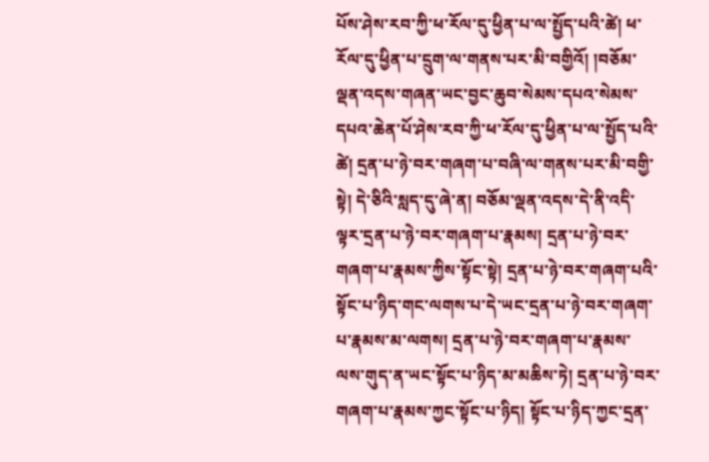པོས་ཤེས་རབ་ཀྱི་ཕ་རོལ་དུ་ཕྱིན་པ་ལ་སྤྱོད་པའི་ཚེ། ཕ་རོལ་དུ་ཕྱིན་པ་དྲུག་ལ་གནས་པར་མི་བགྱིའོ། །བཅོམ་ལྡན་འདས་གཞན་ཡང་བྱང་ཆུབ་སེམས་དཔའ་སེམས་དཔའ་ཆེན་པོ་ཤེས་རབ་ཀྱི་ཕ་རོལ་དུ་ཕྱིན་པ་ལ་སྤྱོད་པའི་ཚེ། དྲན་པ་ཉེ་བར་གཞག་པ་བཞི་ལ་གནས་པར་མི་བགྱི་སྟེ། དེ་ཅིའི་སླད་དུ་ཞེ་ན། བཅོམ་ལྡན་འདས་དེ་ནི་འདི་ལྟར་དྲན་པ་ཉེ་བར་གཞག་པ་རྣམས། དྲན་པ་ཉེ་བར་གཞག་པ་རྣམས་ཀྱིས་སྟོང་སྟེ། དྲན་པ་ཉེ་བར་གཞག་པའི་སྟོང་པ་ཉིད་གང་ལགས་པ་དེ་ཡང་དྲན་པ་ཉེ་བར་གཞག་པ་རྣམས་མ་ལགས། དྲན་པ་ཉེ་བར་གཞག་པ་རྣམས་ལས་གུད་ན་ཡང་སྟོང་པ་ཉིད་མ་མཆིས་ཏེ། དྲན་པ་ཉེ་བར་གཞག་པ་རྣམས་ཀྱང་སྟོང་པ་ཉིད། སྟོང་པ་ཉིད་ཀྱང་དྲན་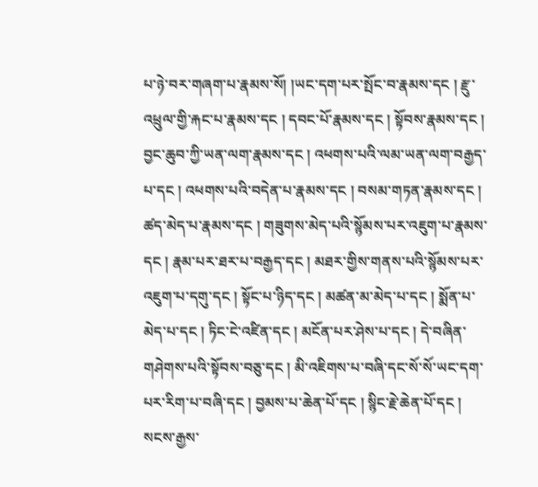པ་ཉེ་བར་གཞག་པ་རྣམས་སོ། །ཡང་དག་པར་སྤོང་བ་རྣམས་དང ། རྫུ་འཕྲུལ་གྱི་རྐང་པ་རྣམས་དང ། དབང་པོ་རྣམས་དང ། སྟོབས་རྣམས་དང ། བྱང་ཆུབ་ཀྱི་ཡན་ལག་རྣམས་དང ། འཕགས་པའི་ལམ་ཡན་ལག་བརྒྱད་པ་དང ། འཕགས་པའི་བདེན་པ་རྣམས་དང ། བསམ་གཏན་རྣམས་དང ། ཚད་མེད་པ་རྣམས་དང ། གཟུགས་མེད་པའི་སྙོམས་པར་འཇུག་པ་རྣམས་དང ། རྣམ་པར་ཐར་པ་བརྒྱད་དང ། མཐར་གྱིས་གནས་པའི་སྙོམས་པར་འཇུག་པ་དགུ་དང ། སྟོང་པ་ཉིད་དང ། མཚན་མ་མེད་པ་དང ། སྨོན་པ་མེད་པ་དང ། ཏིང་ངེ་འཛིན་དང ། མངོན་པར་ཤེས་པ་དང ། དེ་བཞིན་གཤེགས་པའི་སྟོབས་བཅུ་དང ། མི་འཇིགས་པ་བཞི་དང་སོ་སོ་ཡང་དག་པར་རིག་པ་བཞི་དང ། བྱམས་པ་ཆེན་པོ་དང ། སྙིང་རྗེ་ཆེན་པོ་དང ། སངས་རྒྱས་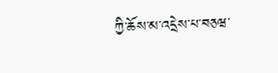ཀྱི་ཆོས་མ་འདྲེས་པ་བཅཝ་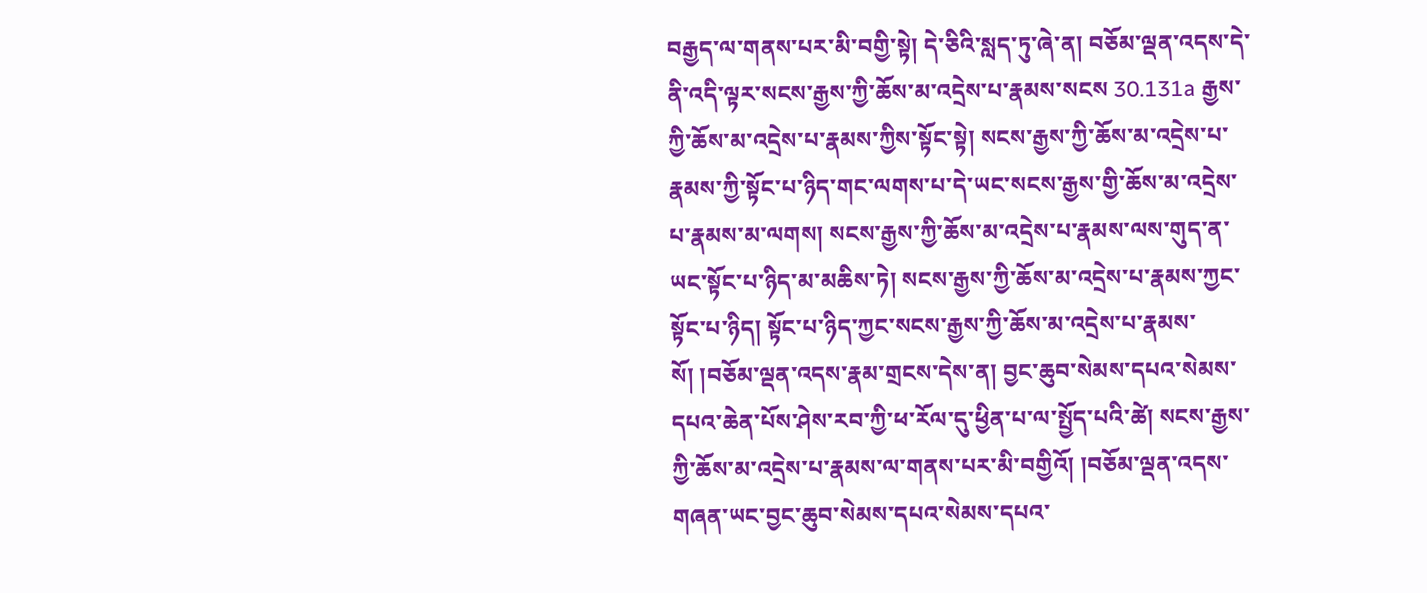བརྒྱད་ལ་གནས་པར་མི་བགྱི་སྟེ། དེ་ཅིའི་སླད་ཏུ་ཞེ་ན། བཅོམ་ལྡན་འདས་དེ་ནི་འདི་ལྟར་སངས་རྒྱས་ཀྱི་ཆོས་མ་འདྲེས་པ་རྣམས་སངས 30.131a རྒྱས་ཀྱི་ཆོས་མ་འདྲེས་པ་རྣམས་ཀྱིས་སྟོང་སྟེ། སངས་རྒྱས་ཀྱི་ཆོས་མ་འདྲེས་པ་རྣམས་ཀྱི་སྟོང་པ་ཉིད་གང་ལགས་པ་དེ་ཡང་སངས་རྒྱས་གྱི་ཆོས་མ་འདྲེས་པ་རྣམས་མ་ལགས། སངས་རྒྱས་ཀྱི་ཆོས་མ་འདྲེས་པ་རྣམས་ལས་གུད་ན་ཡང་སྟོང་པ་ཉིད་མ་མཆིས་ཏེ། སངས་རྒྱས་ཀྱི་ཆོས་མ་འདྲེས་པ་རྣམས་ཀྱང་སྟོང་པ་ཉིད། སྟོང་པ་ཉིད་ཀྱང་སངས་རྒྱས་ཀྱི་ཆོས་མ་འདྲེས་པ་རྣམས་སོ། །བཅོམ་ལྡན་འདས་རྣམ་གྲངས་དེས་ན། བྱང་ཆུབ་སེམས་དཔའ་སེམས་དཔའ་ཆེན་པོས་ཤེས་རབ་ཀྱི་ཕ་རོལ་དུ་ཕྱིན་པ་ལ་སྤྱོད་པའི་ཚེ། སངས་རྒྱས་ཀྱི་ཆོས་མ་འདྲེས་པ་རྣམས་ལ་གནས་པར་མི་བགྱིའོ། །བཅོམ་ལྡན་འདས་གཞན་ཡང་བྱང་ཆུབ་སེམས་དཔའ་སེམས་དཔའ་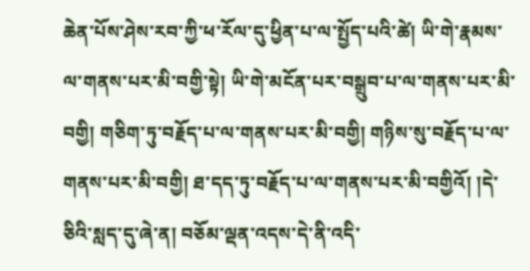ཆེན་པོས་ཤེས་རབ་ཀྱི་ཕ་རོལ་དུ་ཕྱིན་པ་ལ་སྤྱོད་པའི་ཚེ། ཡི་གེ་རྣམས་ལ་གནས་པར་མི་བགྱི་སྟེ། ཡི་གེ་མངོན་པར་བསྒྲུབ་པ་ལ་གནས་པར་མི་བགྱི། གཅིག་ཏུ་བརྗོད་པ་ལ་གནས་པར་མི་བགྱི། གཉིས་སུ་བརྗོད་པ་ལ་གནས་པར་མི་བགྱི། ཐ་དད་ཏུ་བརྗོད་པ་ལ་གནས་པར་མི་བགྱིའོ། །དེ་ཅིའི་སླད་དུ་ཞེ་ན། བཅོམ་ལྡན་འདས་དེ་ནི་འདི་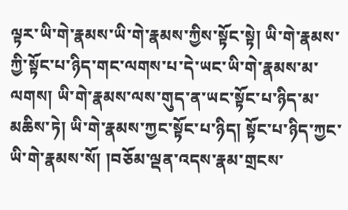ལྟར་ཡི་གེ་རྣམས་ཡི་གེ་རྣམས་ཀྱིས་སྟོང་སྟེ། ཡི་གེ་རྣམས་ཀྱི་སྟོང་པ་ཉིད་གང་ལགས་པ་དེ་ཡང་ཡི་གེ་རྣམས་མ་ལགས། ཡི་གེ་རྣམས་ལས་གུད་ན་ཡང་སྟོང་པ་ཉིད་མ་མཆིས་ཏེ། ཡི་གེ་རྣམས་ཀྱང་སྟོང་པ་ཉིད། སྟོང་པ་ཉིད་ཀྱང་ཡི་གེ་རྣམས་སོ། །བཅོམ་ལྡན་འདས་རྣམ་གྲངས་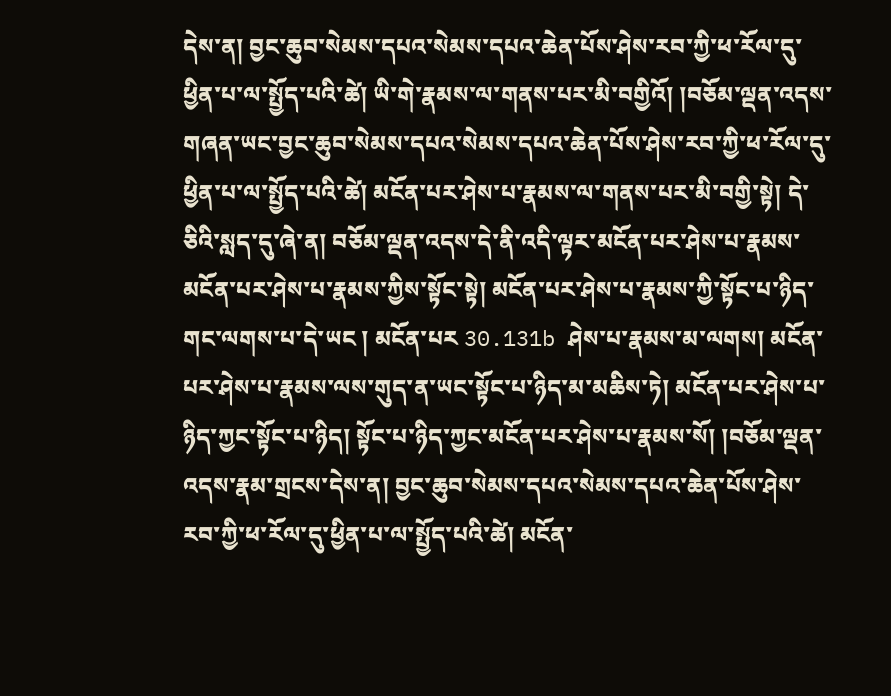དེས་ན། བྱང་ཆུབ་སེམས་དཔའ་སེམས་དཔའ་ཆེན་པོས་ཤེས་རབ་ཀྱི་ཕ་རོལ་དུ་ཕྱིན་པ་ལ་སྤྱོད་པའི་ཚེ། ཡི་གེ་རྣམས་ལ་གནས་པར་མི་བགྱིའོ། །བཅོམ་ལྡན་འདས་གཞན་ཡང་བྱང་ཆུབ་སེམས་དཔའ་སེམས་དཔའ་ཆེན་པོས་ཤེས་རབ་ཀྱི་ཕ་རོལ་དུ་ཕྱིན་པ་ལ་སྤྱོད་པའི་ཚེ། མངོན་པར་ཤེས་པ་རྣམས་ལ་གནས་པར་མི་བགྱི་སྟེ། དེ་ཅིའི་སླད་དུ་ཞེ་ན། བཅོམ་ལྡན་འདས་དེ་ནི་འདི་ལྟར་མངོན་པར་ཤེས་པ་རྣམས་མངོན་པར་ཤེས་པ་རྣམས་ཀྱིས་སྟོང་སྟེ། མངོན་པར་ཤེས་པ་རྣམས་ཀྱི་སྟོང་པ་ཉིད་གང་ལགས་པ་དེ་ཡང ། མངོན་པར 30.131b ཤེས་པ་རྣམས་མ་ལགས། མངོན་པར་ཤེས་པ་རྣམས་ལས་གུད་ན་ཡང་སྟོང་པ་ཉིད་མ་མཆིས་ཏེ། མངོན་པར་ཤེས་པ་ཉིད་ཀྱང་སྟོང་པ་ཉིད། སྟོང་པ་ཉིད་ཀྱང་མངོན་པར་ཤེས་པ་རྣམས་སོ། །བཅོམ་ལྡན་འདས་རྣམ་གྲངས་དེས་ན། བྱང་ཆུབ་སེམས་དཔའ་སེམས་དཔའ་ཆེན་པོས་ཤེས་རབ་ཀྱི་ཕ་རོལ་དུ་ཕྱིན་པ་ལ་སྤྱོད་པའི་ཚེ། མངོན་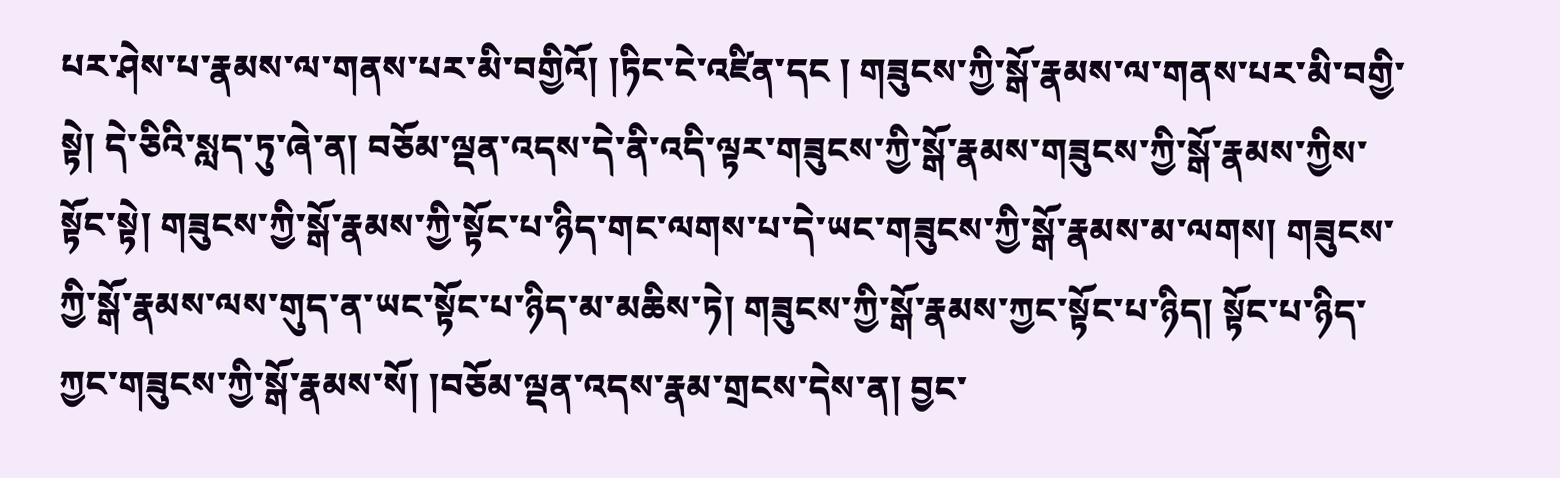པར་ཤེས་པ་རྣམས་ལ་གནས་པར་མི་བགྱིའོ། །ཏིང་ངེ་འཛིན་དང ། གཟུངས་ཀྱི་སྒོ་རྣམས་ལ་གནས་པར་མི་བགྱི་སྟེ། དེ་ཅིའི་སླད་ཏུ་ཞེ་ན། བཅོམ་ལྡན་འདས་དེ་ནི་འདི་ལྟར་གཟུངས་ཀྱི་སྒོ་རྣམས་གཟུངས་ཀྱི་སྒོ་རྣམས་ཀྱིས་སྟོང་སྟེ། གཟུངས་ཀྱི་སྒོ་རྣམས་ཀྱི་སྟོང་པ་ཉིད་གང་ལགས་པ་དེ་ཡང་གཟུངས་ཀྱི་སྒོ་རྣམས་མ་ལགས། གཟུངས་ཀྱི་སྒོ་རྣམས་ལས་གུད་ན་ཡང་སྟོང་པ་ཉིད་མ་མཆིས་ཏེ། གཟུངས་ཀྱི་སྒོ་རྣམས་ཀྱང་སྟོང་པ་ཉིད། སྟོང་པ་ཉིད་ཀྱང་གཟུངས་ཀྱི་སྒོ་རྣམས་སོ། །བཅོམ་ལྡན་འདས་རྣམ་གྲངས་དེས་ན། བྱང་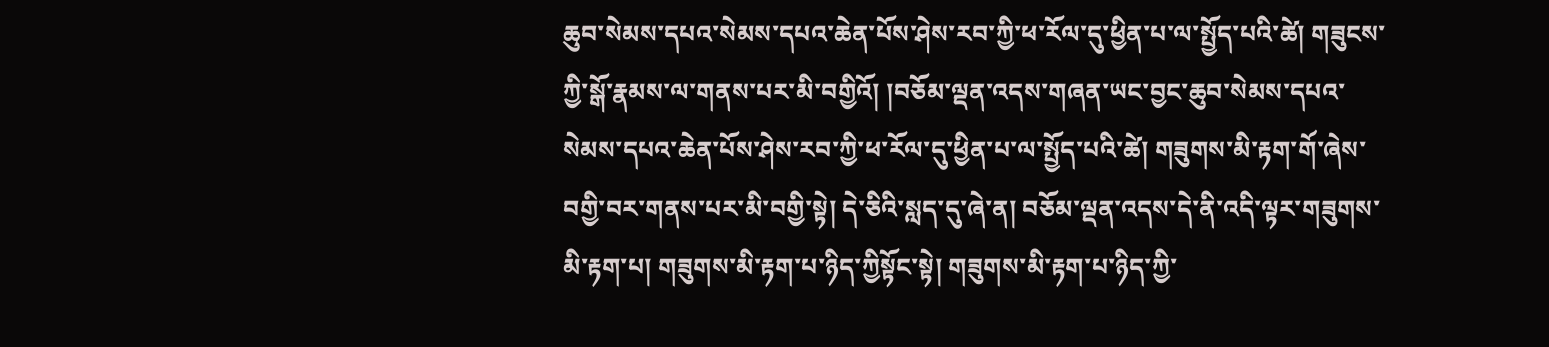ཆུབ་སེམས་དཔའ་སེམས་དཔའ་ཆེན་པོས་ཤེས་རབ་ཀྱི་ཕ་རོལ་དུ་ཕྱིན་པ་ལ་སྤྱོད་པའི་ཚེ། གཟུངས་ཀྱི་སྒོ་རྣམས་ལ་གནས་པར་མི་བགྱིའོ། །བཅོམ་ལྡན་འདས་གཞན་ཡང་བྱང་ཆུབ་སེམས་དཔའ་སེམས་དཔའ་ཆེན་པོས་ཤེས་རབ་ཀྱི་ཕ་རོལ་དུ་ཕྱིན་པ་ལ་སྤྱོད་པའི་ཚེ། གཟུགས་མི་རྟག་གོ་ཞེས་བགྱི་བར་གནས་པར་མི་བགྱི་སྟེ། དེ་ཅིའི་སླད་དུ་ཞེ་ན། བཅོམ་ལྡན་འདས་དེ་ནི་འདི་ལྟར་གཟུགས་མི་རྟག་པ། གཟུགས་མི་རྟག་པ་ཉིད་ཀྱིསྟོང་སྟེ། གཟུགས་མི་རྟག་པ་ཉིད་ཀྱི་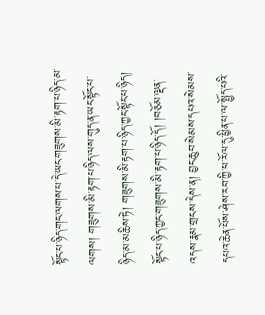སྟོང་པ་ཉིད་གང་ལགས་པ་དེ་ཡང་གཟུགས་མི་རྟག་པ་ཉིད་མ་ལགས། གཟུགས་མི་རྟག་པ་ཉིད་ལས་གུད་ན་ཡང་སྟོང་པ་ཉིད་མ་མཆིས་ཏེ། གཟུགས་མི་རྟག་པ་ཉིད་ཀྱང་སྟོང་པ་ཉིད། སྟོང་པ་ཉིད་ཀྱང་གཟུགས་མི་རྟག་པ་ཉིད་དོ། །བཅོམ་ལྡན་འདས་རྣམ་གྲངས་དེས་ན། བྱང་ཆུབ་སེམས་དཔའ་སེམས་དཔའ་ཆེན་པོས་ཤེས་རབ་ཀྱི་ཕ་རོལ་དུ་ཕྱིན་པ་ལ་སྤྱོད་པའི་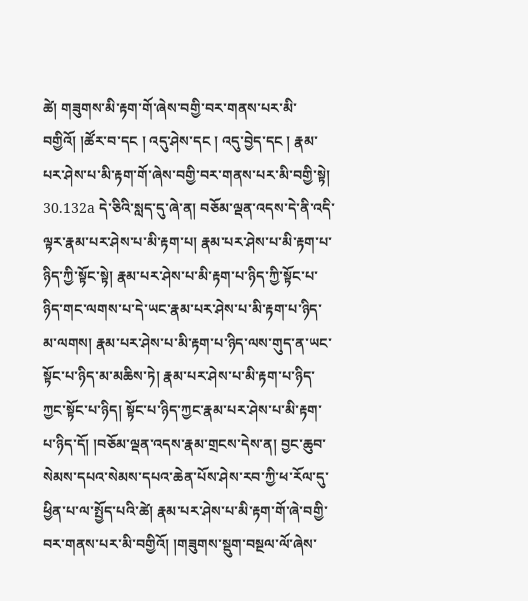ཚེ། གཟུགས་མི་རྟག་གོ་ཞེས་བགྱི་བར་གནས་པར་མི་བགྱིའོ། །ཚོར་བ་དང ། འདུ་ཤེས་དང ། འདུ་བྱེད་དང ། རྣམ་པར་ཤེས་པ་མི་རྟག་གོ་ཞེས་བགྱི་བར་གནས་པར་མི་བགྱི་སྟེ། 30.132a དེ་ཅིའི་སླད་དུ་ཞེ་ན། བཅོམ་ལྡན་འདས་དེ་ནི་འདི་ལྟར་རྣམ་པར་ཤེས་པ་མི་རྟག་པ། རྣམ་པར་ཤེས་པ་མི་རྟག་པ་ཉིད་ཀྱི་སྟོང་སྟེ། རྣམ་པར་ཤེས་པ་མི་རྟག་པ་ཉིད་ཀྱི་སྟོང་པ་ཉིད་གང་ལགས་པ་དེ་ཡང་རྣམ་པར་ཤེས་པ་མི་རྟག་པ་ཉིད་མ་ལགས། རྣམ་པར་ཤེས་པ་མི་རྟག་པ་ཉིད་ལས་གུད་ན་ཡང་སྟོང་པ་ཉིད་མ་མཆིས་ཏེ། རྣམ་པར་ཤེས་པ་མི་རྟག་པ་ཉིད་ཀྱང་སྟོང་པ་ཉིད། སྟོང་པ་ཉིད་ཀྱང་རྣམ་པར་ཤེས་པ་མི་རྟག་པ་ཉིད་དོ། །བཅོམ་ལྡན་འདས་རྣམ་གྲངས་དེས་ན། བྱང་ཆུབ་སེམས་དཔའ་སེམས་དཔའ་ཆེན་པོས་ཤེས་རབ་ཀྱི་ཕ་རོལ་དུ་ཕྱིན་པ་ལ་སྤྱོད་པའི་ཚེ། རྣམ་པར་ཤེས་པ་མི་རྟག་གོ་ཞེ་བགྱི་བར་གནས་པར་མི་བགྱིའོ། །གཟུགས་སྡུག་བསྔལ་ལོ་ཞེས་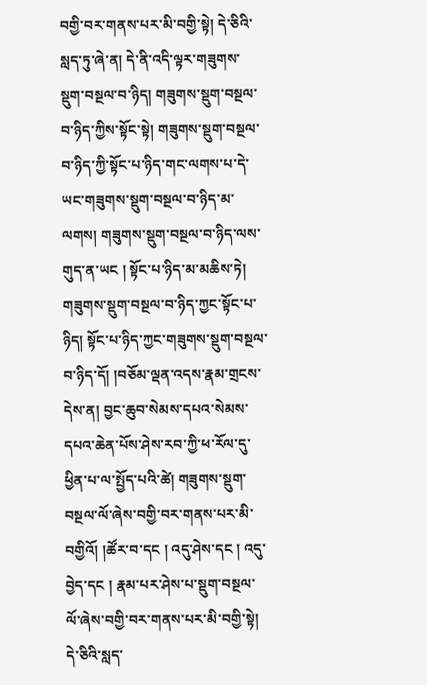བགྱི་བར་གནས་པར་མི་བགྱི་སྟེ། དེ་ཅིའི་སླད་ཏུ་ཞེ་ན། དེ་ནི་འདི་ལྟར་གཟུགས་སྡུག་བསྔལ་བ་ཉིད། གཟུགས་སྡུག་བསྔལ་བ་ཉིད་ཀྱིས་སྟོང་སྟེ། གཟུགས་སྡུག་བསྔལ་བ་ཉིད་ཀྱི་སྟོང་པ་ཉིད་གང་ལགས་པ་དེ་ཡང་གཟུགས་སྡུག་བསྔལ་བ་ཉིད་མ་ལགས། གཟུགས་སྡུག་བསྔལ་བ་ཉིད་ལས་གུད་ན་ཡང ། སྟོང་པ་ཉིད་མ་མཆིས་ཏེ། གཟུགས་སྡུག་བསྔལ་བ་ཉིད་ཀྱང་སྟོང་པ་ཉིད། སྟོང་པ་ཉིད་ཀྱང་གཟུགས་སྡུག་བསྔལ་བ་ཉིད་དོ། །བཅོམ་ལྡན་འདས་རྣམ་གྲངས་དེས་ན། བྱང་ཆུབ་སེམས་དཔའ་སེམས་དཔའ་ཆེན་པོས་ཤེས་རབ་ཀྱི་ཕ་རོལ་དུ་ཕྱིན་པ་ལ་སྤྱོད་པའི་ཚེ། གཟུགས་སྡུག་བསྔལ་ལོ་ཞེས་བགྱི་བར་གནས་པར་མི་བགྱིའོ། །ཚོར་བ་དང ། འདུ་ཤེས་དང ། འདུ་བྱེད་དང ། རྣམ་པར་ཤེས་པ་སྡུག་བསྔལ་ལོ་ཞེས་བགྱི་བར་གནས་པར་མི་བགྱི་སྟེ། དེ་ཅིའི་སླད་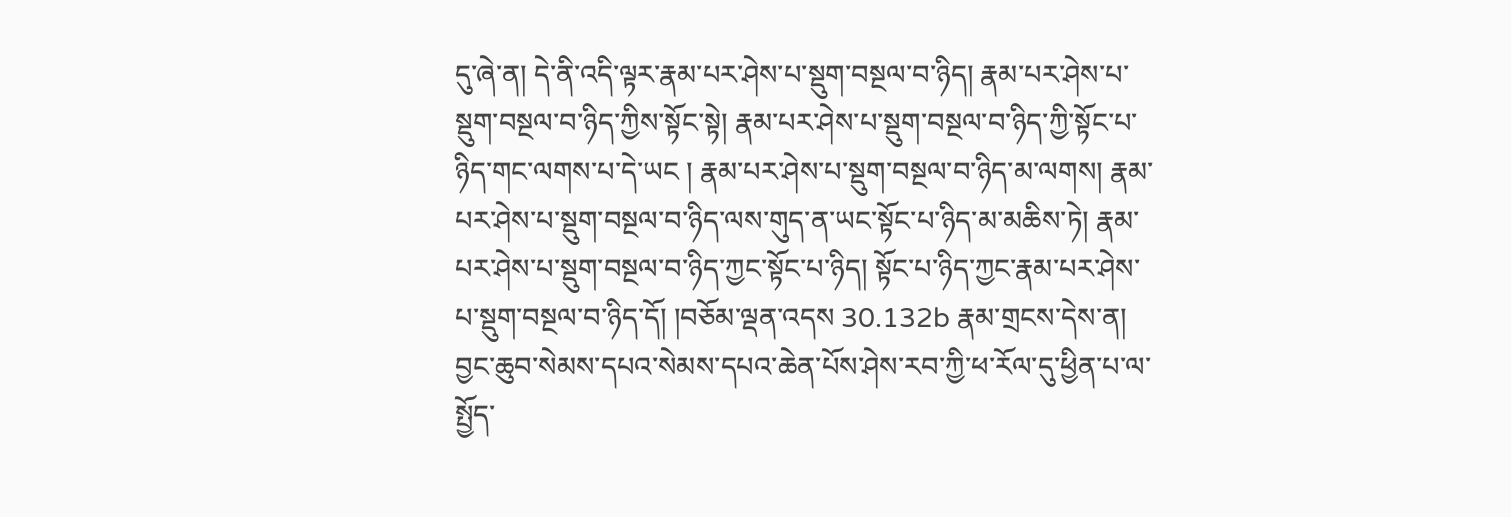དུ་ཞེ་ན། དེ་ནི་འདི་ལྟར་རྣམ་པར་ཤེས་པ་སྡུག་བསྔལ་བ་ཉིད། རྣམ་པར་ཤེས་པ་སྡུག་བསྔལ་བ་ཉིད་ཀྱིས་སྟོང་སྟེ། རྣམ་པར་ཤེས་པ་སྡུག་བསྔལ་བ་ཉིད་ཀྱི་སྟོང་པ་ཉིད་གང་ལགས་པ་དེ་ཡང ། རྣམ་པར་ཤེས་པ་སྡུག་བསྔལ་བ་ཉིད་མ་ལགས། རྣམ་པར་ཤེས་པ་སྡུག་བསྔལ་བ་ཉིད་ལས་གུད་ན་ཡང་སྟོང་པ་ཉིད་མ་མཆིས་ཏེ། རྣམ་པར་ཤེས་པ་སྡུག་བསྔལ་བ་ཉིད་ཀྱང་སྟོང་པ་ཉིད། སྟོང་པ་ཉིད་ཀྱང་རྣམ་པར་ཤེས་པ་སྡུག་བསྔལ་བ་ཉིད་དོ། །བཅོམ་ལྡན་འདས 30.132b རྣམ་གྲངས་དེས་ན། བྱང་ཆུབ་སེམས་དཔའ་སེམས་དཔའ་ཆེན་པོས་ཤེས་རབ་ཀྱི་ཕ་རོལ་དུ་ཕྱིན་པ་ལ་སྤྱོད་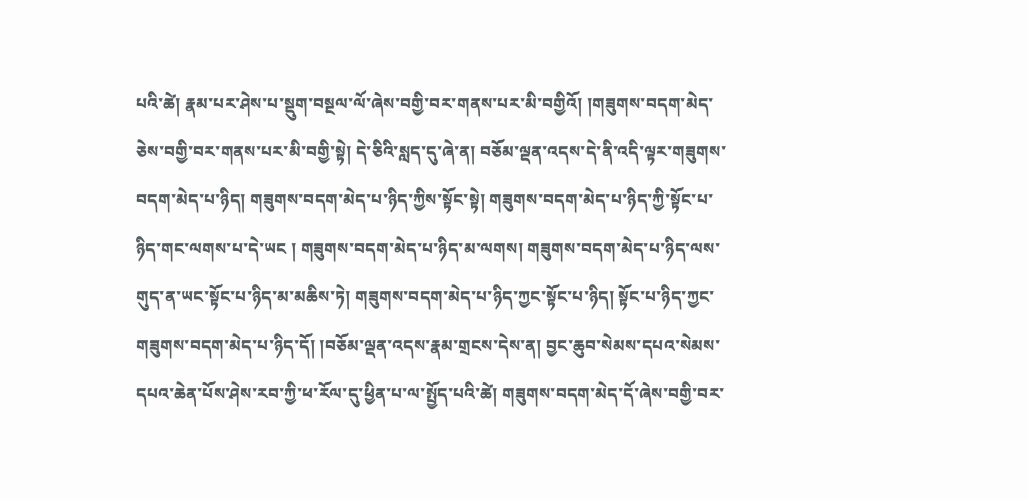པའི་ཚེ། རྣམ་པར་ཤེས་པ་སྡུག་བསྔལ་ལོ་ཞེས་བགྱི་བར་གནས་པར་མི་བགྱིའོ། །གཟུགས་བདག་མེད་ཅེས་བགྱི་བར་གནས་པར་མི་བགྱི་སྟེ། དེ་ཅིའི་སླད་དུ་ཞེ་ན། བཅོམ་ལྡན་འདས་དེ་ནི་འདི་ལྟར་གཟུགས་བདག་མེད་པ་ཉིད། གཟུགས་བདག་མེད་པ་ཉིད་ཀྱིས་སྟོང་སྟེ། གཟུགས་བདག་མེད་པ་ཉིད་ཀྱི་སྟོང་པ་ཉིད་གང་ལགས་པ་དེ་ཡང ། གཟུགས་བདག་མེད་པ་ཉིད་མ་ལགས། གཟུགས་བདག་མེད་པ་ཉིད་ལས་གུད་ན་ཡང་སྟོང་པ་ཉིད་མ་མཆིས་ཏེ། གཟུགས་བདག་མེད་པ་ཉིད་ཀྱང་སྟོང་པ་ཉིད། སྟོང་པ་ཉིད་ཀྱང་གཟུགས་བདག་མེད་པ་ཉིད་དོ། །བཅོམ་ལྡན་འདས་རྣམ་གྲངས་དེས་ན། བྱང་ཆུབ་སེམས་དཔའ་སེམས་དཔའ་ཆེན་པོས་ཤེས་རབ་ཀྱི་ཕ་རོལ་དུ་ཕྱིན་པ་ལ་སྤྱོད་པའི་ཚེ། གཟུགས་བདག་མེད་དོ་ཞེས་བགྱི་བར་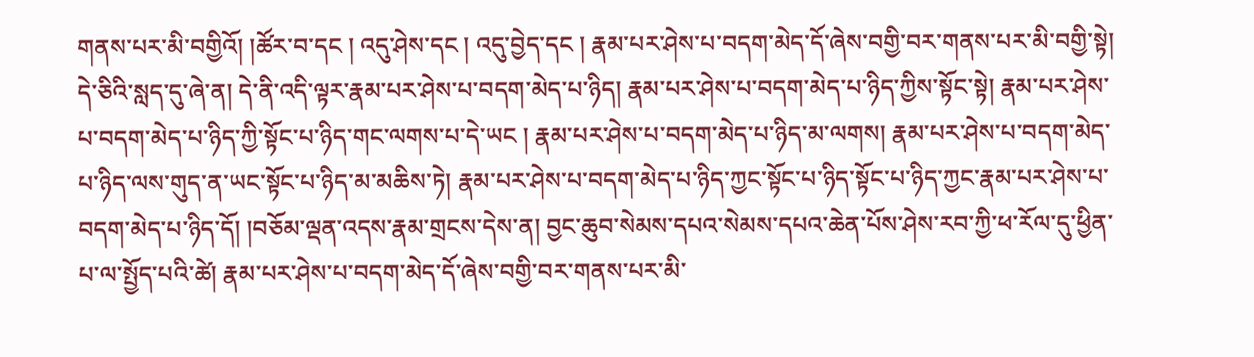གནས་པར་མི་བགྱིའོ། །ཚོར་བ་དང ། འདུ་ཤེས་དང ། འདུ་བྱེད་དང ། རྣམ་པར་ཤེས་པ་བདག་མེད་དོ་ཞེས་བགྱི་བར་གནས་པར་མི་བགྱི་སྟེ། དེ་ཅིའི་སླད་དུ་ཞེ་ན། དེ་ནི་འདི་ལྟར་རྣམ་པར་ཤེས་པ་བདག་མེད་པ་ཉིད། རྣམ་པར་ཤེས་པ་བདག་མེད་པ་ཉིད་ཀྱིས་སྟོང་སྟེ། རྣམ་པར་ཤེས་པ་བདག་མེད་པ་ཉིད་ཀྱི་སྟོང་པ་ཉིད་གང་ལགས་པ་དེ་ཡང ། རྣམ་པར་ཤེས་པ་བདག་མེད་པ་ཉིད་མ་ལགས། རྣམ་པར་ཤེས་པ་བདག་མེད་པ་ཉིད་ལས་གུད་ན་ཡང་སྟོང་པ་ཉིད་མ་མཆིས་ཏེ། རྣམ་པར་ཤེས་པ་བདག་མེད་པ་ཉིད་ཀྱང་སྟོང་པ་ཉིད་སྟོང་པ་ཉིད་ཀྱང་རྣམ་པར་ཤེས་པ་བདག་མེད་པ་ཉིད་དོ། །བཅོམ་ལྡན་འདས་རྣམ་གྲངས་དེས་ན། བྱང་ཆུབ་སེམས་དཔའ་སེམས་དཔའ་ཆེན་པོས་ཤེས་རབ་ཀྱི་ཕ་རོལ་དུ་ཕྱིན་པ་ལ་སྤྱོད་པའི་ཚེ། རྣམ་པར་ཤེས་པ་བདག་མེད་དོ་ཞེས་བགྱི་བར་གནས་པར་མི་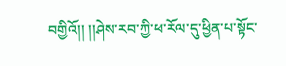བགྱིའོ།། །།ཤེས་རབ་ཀྱི་ཕ་རོལ་དུ་ཕྱིན་པ་སྟོང་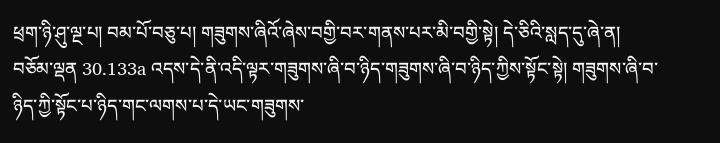ཕྲག་ཉི་ཤུ་ལྔ་པ། བམ་པོ་བཅུ་པ། གཟུགས་ཞིའོ་ཞེས་བགྱི་བར་གནས་པར་མི་བགྱི་སྟེ། དེ་ཅིའི་སླད་དུ་ཞེ་ན། བཅོམ་ལྡན 30.133a འདས་དེ་ནི་འདི་ལྟར་གཟུགས་ཞི་བ་ཉིད་གཟུགས་ཞི་བ་ཉིད་ཀྱིས་སྟོང་སྟེ། གཟུགས་ཞི་བ་ཉིད་ཀྱི་སྟོང་པ་ཉིད་གང་ལགས་པ་དེ་ཡང་གཟུགས་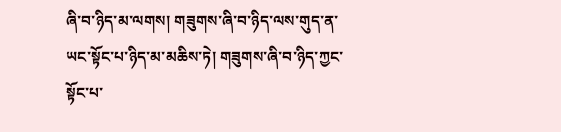ཞི་བ་ཉིད་མ་ལགས། གཟུགས་ཞི་བ་ཉིད་ལས་གུད་ན་ཡང་སྟོང་པ་ཉིད་མ་མཆིས་ཏེ། གཟུགས་ཞི་བ་ཉིད་ཀྱང་སྟོང་པ་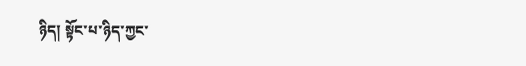ཉིད། སྟོང་པ་ཉིད་ཀྱང་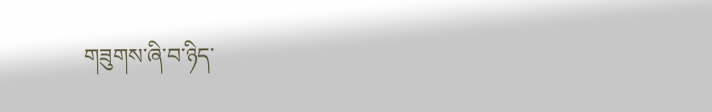གཟུགས་ཞི་བ་ཉིད་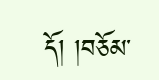དོ། །བཅོམ་